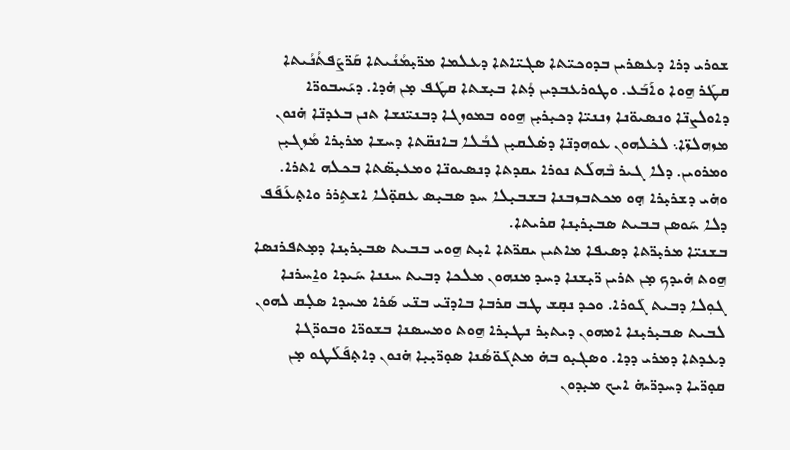ܫܘܪܝ ܕܪܐ ܕܥܣܪܝܢ ܒܕܘܟܝ̈ܬܐ ܣܓܝ̈ܐܬܐ ܕܥܠܡܐ ܡܪ̈ܝ̣ܡܳܢܳܝܬܐ ܩܰܪ̈ܨܰܦܬܳܢܳܝܬܐ ܩܛܰܪ ܗ̱ܘܐ ܘܐܰܒܰܥ. ܘܛܘܪܥܒܕܝܢ ܕܳܬܐ ܒܝ̣ܫܬܐ ܩܛܰܦ ܡ̣ܢ ܗ̇ܕܐ. ܕܝܰܚܒܘܪ̈ܐ ܕܐܘܠܨܢ̈ܐ ܘܢܣܝܘ̈ܢܐ ܙܢܢܝ̈ܐ ܕܟܝ̣ܪܝ̣ܢ ܗ̱ܘܘ ܒܡܘܙܓܐ ܕܒܢܝ̈ܢܫܐ ܬܢܢ ܒܥܕܢ̈ܐ ܗ̇ܢܘܢ ܡܙܗܠܙ̈ܐ܆ ܠܟ̇ܠܗܘܢ ܥܘܗܕܢ̈ܐ ܕܣ̇ܠܩܝ̣ܢ ܠܒܳܠܐ ܒܐܢܩ̈ܬܐ ܕܚܫܐ ܡܪܝ̣ܪܐ ܡܳܙܓܝ̣ܢ ܘܡܪܘܝܢ. ܕܠܐ ܓܝܪ ܒܶܗܠܰܬ ܢܘܪܐ ܝܩܕܬܐ ܕܢܣܝܘܢ̈ܐ ܘܡܥܝ̣ܣ̈ܬܐ ܒܟܠܗ ܐܬܪܐ. ܘܗ̇ܝ ܕܫܪܝ̣ܪܐ ܗ̣ܘ ܡܟܬܒܙܒܢܐ ܒܫܒܝ̣ܠܐ ܚܕ ܣܒܝ̣ܣ ܥܩܘ̣̈ܠܐ ܐܫܬܱܪܪ ܘܐܬ̣ܥܰܦܰܦ ܕܠܐ ܚܰܘܣܢ ܒܒܝܬ ܣܒܝ̣ܪܝ̣ܢܐ ܩܪܝܬܐ.
ܒܫܢܝ̈ܐ ܡܪܝ̣ܪ̈ܬܐ ܕܣܝܦܐ ܡܐܬܝܢ ܝܩܪ̈ܬܐ ܐܝ̣ܬ ܗ̱ܘܝ ܒܒܝܬ ܣܒܝ̣ܪܝ̣ܢܐ ܕܡ̣ܬܦܪܢܣܐ ܗ̱ܘܬ ܗ̇ܝܕܟ ܡ̣ܢ ܬܪܝܢ ܪ̈ܝ̣ܫܢܐ ܕܚܕ ܡܢܗܘܢ ܡܠܟܐ ܕܒܝܬ ܚܢܢܐ ܚܰܝܕܐ ܘܐ̱ܚܪܢܐ ܓܘܼܠܐ ܕܒܝܬ ܓܰܘܪܐ. ܘܟܕ ܢܩ̣ܫ ܛܒ ܩܪܒܐ ܒܐܕܢ̈ܝ ܒܢ̈ܝ ܣܰܪܐ ܡܚܕܐ ܣܠ̣ܩ ܠܗܘܢ ܠܒܝܬ ܣܒܝ̣ܪܝ̣ܢܐ ܐܡܗܘܢ ܕܝܬܝ̣ܪ ܢܛܝ̣ܪܐ ܗ̱ܘܬ ܘܡܚܣܢܐ ܒܫܘܪ̈ܐ ܘܒܘܪ̈ܓܐ ܕܥܕܬܐ ܕܡܪܝ ܕܕܐ. ܘܣܓܝ̣ܘ ܒܗ̇ ܡܬܓܰܘ̈ܣܳܢܐ ܣܘ̣ܪ̈ܝ̣ܝ̣ܐ ܗ̇ܢܘܢ ܕܐܬ̣ܦܰܠܰܛܘ ܡ̣ܢ ܩܘ̣ܪ̈ܝܐ ܕܚܕܪ̈ܝܗ̇ ܐܝܟ ܡܝ̣ܕܘܢ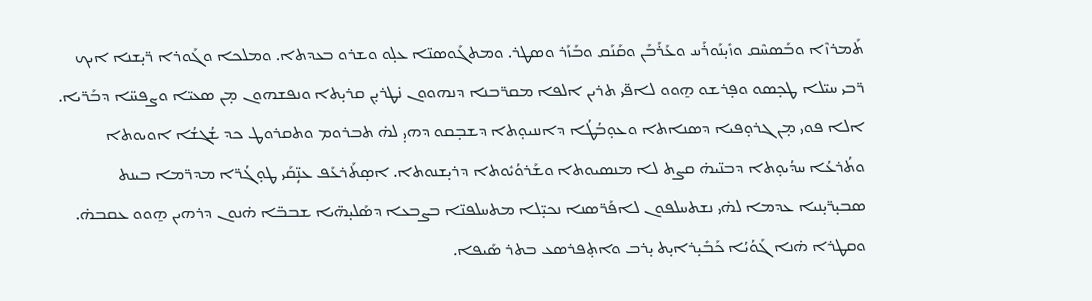ܬܰܡܪܙܶܐ ܘܒܰܣܚܶܩ ܘܙܺܝ̣ܢܰܘܪܰܚ ܘܥܰܪܰܒܰܢ ܘܩܰܢܰܩ ܘܒܰܙܰܪ ܘܣܛܪ. ܘܡܬܓܰܘܣܢ̈ܐ ܥܠ̣ܘ ܘܫܪܘ ܒܥܕܬܐ. ܘܡܠܟܐ ܘܓܰܘܪܐ ܪ̈ܝ̣ܫܢܐ ܐܝܟ ܪ̈ܒܝ ܚܝ̈ܠܐ ܛܟ̣ܣܘ ܘܦ̣ܪܫܘ ܗ̱ܘܘ ܠܐܦ̈ܝ ܬܪܝܢ ܐܠܦܐ ܡܩܪ̈ܒܢܐ ܕܢܗܘܘܢ ܢ̇ܛܪܝ̣ܢ ܩܪܝ̣ܬܐ ܘܢܦܫܗܘܢ ܡ̣ܢ ܣܥܝ̈ܐ ܘܨܦܚ̈ܐ ܕܒܰܪ̈ܝܐ.
ܐܠܐ ܦܘܝ ܡ̣ܢ ܓܪܘ̣ܦܝܐ ܕܣܢܐܬܐ ܘܥܘ̣ܒܳܛܳܐ ܕܐܢܢܝܘ̣ܬܐ ܕܫܒ̣ܩܘ ܕܗܝ̣ ܠܗ̇ ܬܒܪܘܡ ܘܬܩܪܘܛ ܟܕ ܫܳܓܫܳܐ ܐܘܝܘܬܐ ܘܬܳܪܥܳܐ ܚܕܳܝܘ̣ܬܐ ܕܒܢ̈ܝܗ̇ ܩܨܬ ܠܐ ܡܢܣܝܘܬܐ ܘܫܰܪܘܳܝܽܘܬܐ ܕܪܝ̣ܫܢܘܬܐ. ܐܣ̣ܬܰܪܥܰܦ ܥܢܴ̈ܩܰܝ ܛܘ̣ܓܳܪ̈ܐ ܡܕܪ̈ܡܐ ܒܝܢܬ ܣܒܝ̣ܪ̈ܝ̣ܢܝܐ ܥܕܡܐ ܠܗ̇ܝ ܢܫܬܚܠܦܘܢ ܠܐܦܰܪ̈ܣܢܐ ܢܟܝ̣̈ܠܐ ܡܬܚܠܦܢ̈ܐ ܒܨܒܥܐ ܕܣܰܠܝ̣ܗ̈ܝܐ ܫܒܒ̈ܐ ܗ̇ܢܘܢ ܕܪܗܝܢ ܗ̱ܘܘ ܥܩܒܗ̇. ܘܩܛܪܐ ܗ̇ܢܐ ܓܰܘܳܝܳܐ ܟܰܒܺܝ̣ܪܐܝ̣ܬ ܝ̣ܪܒ ܘܐܬ̣ܦܪܣܥ ܒܬܪ ܣܰܝܦܐ.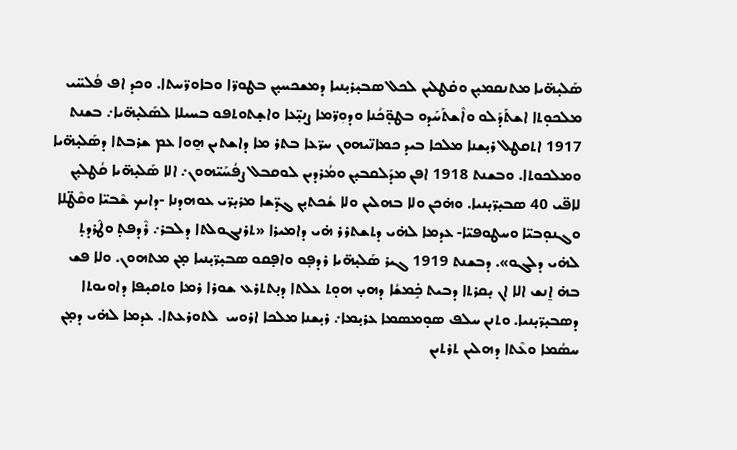ܣܰܠܝ̣ܗ̈ܝܐ ܡܬܢܩܡܝ̣ܢ ܘܩ̇ܛܠܝܢ ܠܟܠ ܣܒܝ̣ܪܝ̣ܢܝܐ ܕܡܫܟܚܝ̣ܢ ܒܛܘܪ̈ܐ ܘܒܐܘܪ̈ܚܬܐ. ܘܟܕ ܐܦ ܦܳܠܚ̈ܝ ܡܠܟܘ̣ܬܐ ܐܫܬܰܕܰܠܘ ܘܐܶܫܬܰܚܰܕܘ ܒܛܘ̣̈ܟܳܢܐ ܘܕܘܼܪ̈ܡܐ ܨܢܝ̣̈ܥܐ ܘܐܫ̣ܬܘܬܦܘ ܒܚܝܠܐ ܠܣܰܠܝ̣ܗ̈ܝܐ܇ ܒܫܢܬ 1917 ܐܬܩܛܠ ܪܝ̣ܫܢܐ ܡܠܟܐ ܒܝܕ ܟܡܐܢ̈ܝܗܘܢ ܚܪ̈ܥܐ ܒܬܪ ܡܐ ܕܐܫܬܝܢ ܗ̱ܘܐ ܥܡ ܫܪܒܬܐ ܕܣܰܠܝ̣ܗ̈ܝܐ ܘܡܠܟܘܬܐ. ܘܒܫܢܬ 1918 ܐܦܢ ܡܕܰܠܩܒܝ̣ܢ ܘܡܳܪܕܝܢ ܠܘܩܒܠ ܨܦܳܚܰܝ̈ܗܘܢ܇ ܐܠܐ ܣܰܠܝ̣ܗ̈ܝܐ ܩܳܛܠܝ̣ܢ ܠܐܦ̈ܝ 40 ܣܒܝ̣ܪ̈ܝ̣ܢܝܐ. ܘܗ̇ܟܢ ܘܠܐ ܒܗܠܝܢ ܘܠܐ ܫܳܟܬܝ̣ܢ ܓܕ̈ܫܐ ܡܪܝ̣ܪ̈ܝ ܥܘܗܕܢܐ -ܕܐܝܟ ܫܶܒܝ̈ܐ ܘܩܶܛ̈ܠܐ ܘܓܢܘ̣ܒܝ̈ܐ ܘܚܛܘܦܝ̈ܐ- ܥܕܡܐ ܠܗ̇ܝ ܕܬܫܬܪܪ ܗ̇ܝ ܕܐܡܝܪܐ «ܬܪܢܓܘܠܬܐ ܕܠܒܪ܇ ܪܶܕܦܬ̣ ܘܛܶܪܕܬ̣ ܠܗ̇ܝ ܕܠܓܘ». ܕܒܫܢܬ 1919 ܓܝܪ ܣܰܠܝ̣ܗ̈ܝܐ ܪܕܦ̣ܘ ܘܐܦ̣ܩܘ ܣܒܝ̣ܪ̈ܝ̣ܢܝܐ ܡ̣ܢ ܡܬܗܘܢ. ܘܠܐ ܦܫ ܒܗ̇ ܐ̱ܢܫ ܐܠܐ ܐܢ ܝ̣ܩܪܬܐ ܕܒܝܬ ܟܱ̇ܡܫܳܐ ܕܗܝ̣ ܗܘ̣ܬ ܥܠܬܐ ܕܢ̣ܬܬܪܥ ܫܘܪܐ ܪܡܐ ܘܬܩܝ̣ܦܐ ܕܐܘܝܘܬܐ ܕܣܒܝ̣ܪ̈ܝ̣ܢܝܐ. ܘܬܢܢ ܚܠܦ ܣܘ̣ܡܣܡܐ ܥܪܝ̣ܡܐ܇ ܪܝ̣ܫܢܐ ܡܠܟܐ ܐܪܘܚ  ܠܬܘܪܥܬܐ. ܥܕܡܐ ܠܗ̇ܝ ܕܡ̣ܢ ܚܣܳܡܐ ܘܥܶܬܐ ܕܗܠܝܢ ܬܪܬܝܢ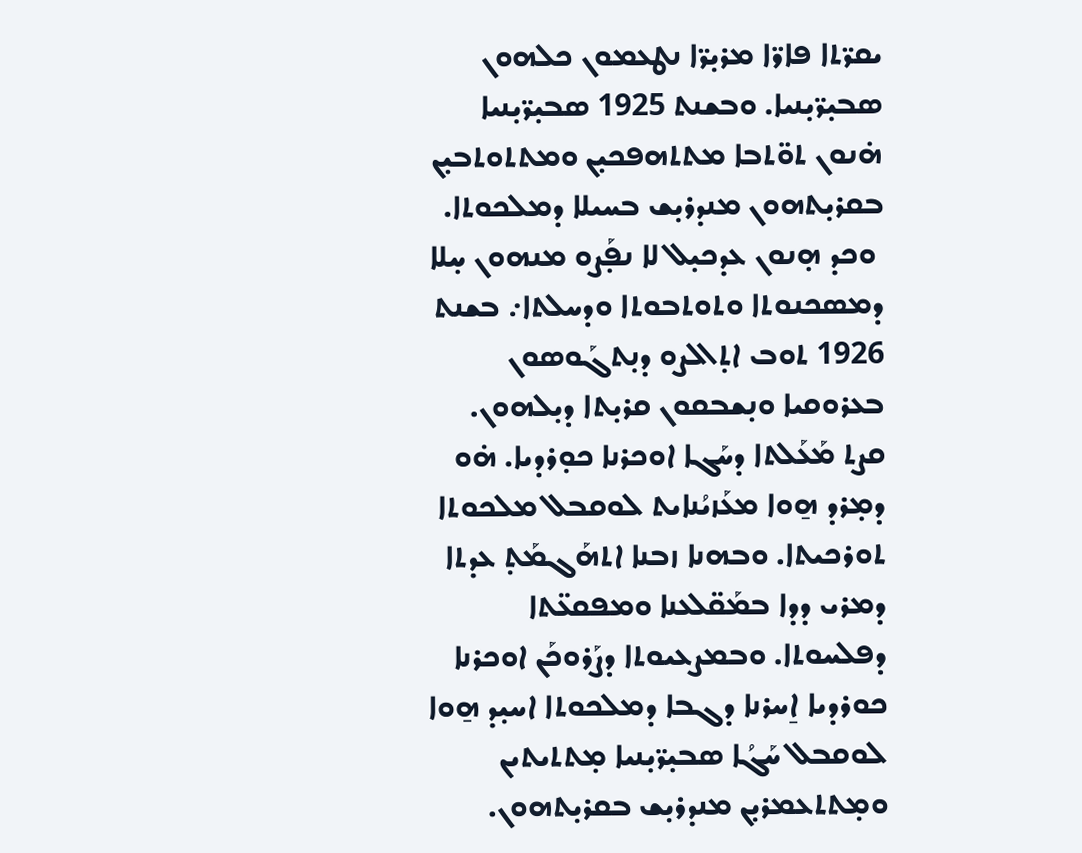ܝܩܪ̈ܬܐ ܦܐܪ̈ܐ ܡܪܝ̣ܪ̈ܐ ܢܛܥܡܘܢ ܟܠܗܘܢ ܣܒܝ̣ܪ̈ܝ̣ܢܝܐ. ܘܒܫܢܬ 1925 ܣܒܝ̣ܪ̈ܝ̣ܢܝܐ ܗ̇ܢܘܢ ܬܘ̈ܬܒܐ ܡܬܬܗܦܟܝ̣ܢ ܘܡܬܬܘܬܒܝ̣ܢ ܒܩܪܝ̣ܬܗܘܢ ܡܢܕܪܝ̣ܫ ܒܚܝܠܐ ܕܡܠܟܘܬܐ.
 ܘܟܕ ܗ̣ܢܘܢ ܥܕܟܝ̣ܠ ܠܐ ܢܦ̣ܰܨܘ ܡܢܗܘܢ ܚ̣ܠܐ ܕܡܣܟܢܘܬܐ ܘܬܘܬܒܘܬܐ ܘܕܚܠܬܐ܇ ܒܫܢܬ 1926 ܬܘܒ ܐܬ̣ܐܠܨܘ ܕܢ̣ܬܓܰܘܣܘܢ ܒܥܪܘܩܝܐ ܘܢ̣ܫܒܩܘܢ ܩܪܝ̣ܬܐ ܕܝ̣ܠܗܘܢ. ܩܨܬ ܡܰܥܰܠܬܐ ܕܚܰܓܐ ܐܘܟܪܢܐ ܟܘ̣ܪܕܝܐ. ܗ̇ܘ ܕܡ̣ܪܕ ܗ̱ܘܐ ܡܥܰܙܝܳܢܐܝܬ ܠܘܩܒܠ ܡܠܟܘܬܐ ܬܘܪܟܝܬܐ. ܘܒܗܢܐ ܙܒܢܐ ܐܬܗܰܓܡܰܬ̣ ܥܕܬܐ ܕܡܪܝ ܕܕܐ ܒܡܰܩ̈ܠܥܢܐ ܘܡܦܩܥ̈ܬܐ ܕܦܠܚܘܬܐ. ܘܒܡܨܥܝܘܬܐ ܕܨܰܪܘܟܰܢ ܐܘܟܪܢܐ ܟܘܪܕܝܐ ܐ̱ܚܪܢܐ ܕܓܒܐ ܕܡܠܟܘܬܐ ܐܚܝ̣ܕ ܗ̱ܘܐ ܠܘܩܒܠ ܚܰܓܳܐ ܣܒܝ̣ܪ̈ܝ̣ܢܝܐ ܡ̣ܬܬܝܬܝܢ ܘܡ̣ܬܬܥܡܪܝ̣ܢ ܡܢܕܪܝ̣ܫ ܒܩܪܝ̣ܬܗܘܢ.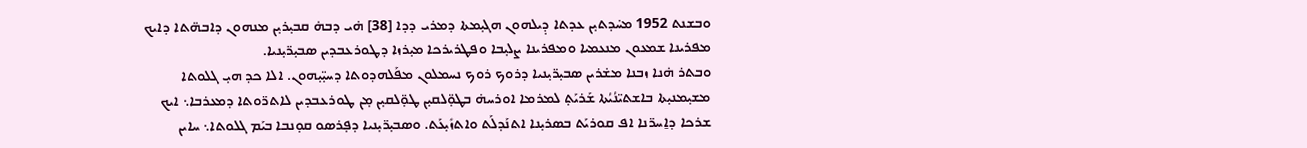ܘܒܫܢܬ 1952 ܡܚ̇ܕܬܝ̣ܢ ܥܕܬܐ ܕ̣ܝܠܗܘܢ ܗܓܝ̣ܡܬܐ ܕܡܪܝ ܕܕܐ [38] ܗ̇ܝ ܕܒܗ̇ ܩܒܝ̣ܪܝ̣ܢ ܡܢܗܘܢ ܕܐܒܗ̈ܬܐ ܕܐܝܟ ܡܦܪܝܢܐ ܫܡܥܘܢ ܡܢܥܡܝܐ ܘܡܦܪܝܢܐ ܨܠܝ̣ܒܐ ܘܦܛܪܝܪܟܐ ܡܝ̣ܪܙܐ ܕܛܘܪܥܒܕܝܢ ܣܒܝ̣ܪ̈ܝ̣ܢܝܐ.
ܘܒܬܪ ܗ̇ܢܐ ܙܒܢܐ ܡܫ̇ܪܝܢ ܣܒܝ̣ܪ̈ܝ̣ܢܝܐ ܕܪܘܟ ܪܘܟ ܢܚܡܠܘܢ ܡܦܰܠܗܕܘܬܐ ܕܚܝ̣̈ܝ̣ܗܘܢ. ܐܠܐ ܟܕ ܗܝ̣ ܓܠܘܬܐ ܡܫܝ̣ܡܢܝ̣ܬܐ ܒܐܫܬܝ̈ܢܳܝܳܬܐ ܫܰܪܝܰܬ̣ ܠܡܪܡܐ ܐܘܪܚܗ̇ ܒܛܘ̣̈ܠܩܝ̣ܢ ܛܘ̣̈ܠܩܝ̣ܢ ܡ̣ܢ ܛܘܪܥܒܕܝܢ ܠܐܬܪ̈ܘܬܐ ܕܡܥܪܒܐ܆ ܐܝܟ ܫܪܟܐ ܕܐ̱ܚܪ̈ܢܐ ܐܦ ܩܘܪܝܰܬ ܒܣܪܝ̣ܢܐ ܐܬܢܰܕܠܰܬ ܘܐܬܙܺܝ̣ܥܰܬ. ܘܣܒܝ̣ܪ̈ܝ̣ܢܝܐ ܕܦ̣ܪܣܘ ܩܘ̣ܢܒܐ ܒܝܰܡ ܓܠܘܬܐ܆ ܚܐܝܢ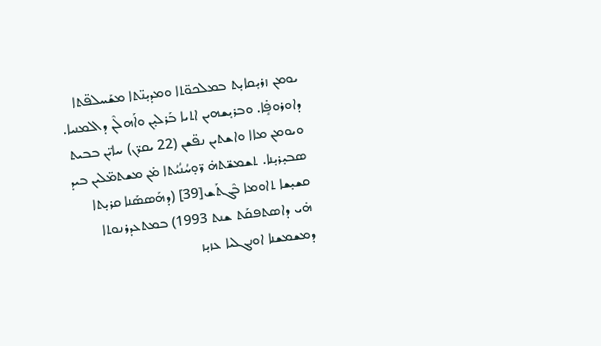ܝܘܡܢ ܙܪܝ̣ܩܐܝ̣ܬ ܒܡܠܟܘ̈ܬܐ ܘܡܕܝ̣ܢ̈ܬܐ ܡܫܰܚܠܦ̈ܬܐ ܕܐܘܪܘܦܱ̇ܐ. ܘܒܪܝ̣ܫܗܝܢ ܐܬܝܐ ܒܰܪܠܝ̣ܢ ܘܐܰܗܠܶܢ ܕܐܠܡܢܝܐ.
ܘܝܘܡܢ ܡܐܐ ܘܐܫܬܝܢ ܢܦ̈ܫܢ (22 ܝܩܪ̈ܢ) ܚܐܝ̈ܢ ܒܒܝܬ ܣܒܝ̣ܪܝ̣ܢܐ. ܬܫܡܫ̈ܬܗ̇ ܪ̈ܘ̣ܚܳܢܳܝܳܬܐ ܡ̇ܢ ܡܫܬܡ̈ܠܝܢ ܒܝܕ ܩܫܝ̣ܫܐ ܬܐܘܡܐ ܒܶܓܬܰܫ[39] (ܕܗܰܣܣܰܢܐ ܩܪܝ̣ܬܐ ܗ̇ܝ ܕܐܣܬܦܩܰܬ ܫܢܬ 1993) ܒܡܬܥܕܪܢܘܬܐ ܕܡܫܡܫܢܐ ܐܘܢܓܠܝܐ ܥܙܝ̣ܙ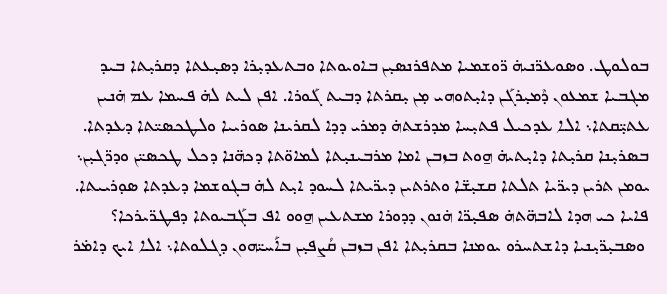ܒܘܠܘܛ. ܘܣܘܥܪ̈ܢܝܗ̇ ܪ̈ܘܫܡܝܐ ܡܬܦܪܢܣܝ̣ܢ ܒܐܘܝܘܬܐ ܘܒܬܥܕܝ̣ܪܐ ܕܣܝ̣ܥܬܐ ܕܩܪܝ̣ܬܐ ܒܝܕ ܡܓܒܝܐ ܫܡܥܘܢ ܕܶܡܝ̣ܪܓܰܢ ܕܐܝ̣ܬܘܗܝ ܡ̣ܢ ܝ̣ܩܪܬܐ ܕܒܝܬ ܓܰܘܪܐ. ܐܦܢ ܠܝܬ ܠܗ̇ ܦܚܡܐ ܥܡ ܗ̇ܢܝܢ ܥܬܝ̣̈ܩܬܐ܆ ܐܠܐ ܥܕܟܝܠ ܦܬܝ̣ܚܐ ܡܕܪܫܬܗ̇ ܕܡܪܝ ܕܕܐ ܠܩܪܝܢܐ ܣܘܪܝܝܐ ܘܠܛܟܣܝ̈ܬܐ ܕܥܕܬܐ.
ܒܣܪܝ̣ܢܐ ܩܪܝ̣ܬܐ ܕܐܝ̣ܬܝܗ̇ ܗ̱ܘܬ ܒܙܒܢ ܐܡܐ ܡܪܒܝܢܝ̣ܬܐ ܠܡܐܘ̈ܬܐ ܕܟܗ̈ܢܐ ܕܟܠ ܛܟܣܝ̈ܢ ܘܕܪ̈ܓܝ̣ܢ܆ ܝܘܡܢ ܬܪܝܢ ܕܝܪ̈ܝܐ ܬܠܬܐ ܩܫܝ̣ܫ̈ܐ ܘܬܪܬܝܢ ܕܝܪ̈ܝܬܐ ܠܚܘܕ ܐܝ̣ܬ ܠܗ̇ ܒܓܘܫܡܐ ܕܥܕܬܐ ܣܘ̣ܪܝܝܬܐ. ܦܐܝܐ ܟܝ ܗܕܐ ܠܐܒܗ̈ܬܗ̇ ܣܦܝ̣ܪ̈ܐ ܗ̇ܢܘܢ ܕܕܘܪܐ ܡܫܬܥܝܢ ܗ̱ܘܘ ܐܦ ܒܓܰܒܝܘܬܐ ܕܦܛܪ̈ܝܪܟܐ؟
 ܘܣܒܝ̣ܪ̈ܝ̣ܢܝܐ ܕܐܫܬܚܪܘ ܝܘܡܢܐ ܒܩܪܝ̣ܬܐ ܐܦܢ ܒܙܒܢ ܩܳܨܦܝ̣ܢ ܒܐܰܚܝ̈ܗܘܢ ܕܓܠܘܬܐ܆ ܐܠܐ ܐܝܟ ܕܐܡ̇ܪ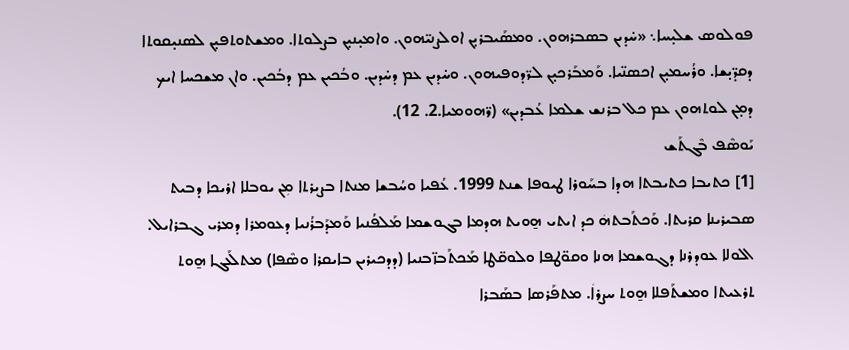ܦܘܠܘܣ ܫܠܝ̣ܚܐ܆ «ܚ̇ܕܝܢ ܒܣܒܪܗܘܢ. ܘܡܣܰܝܒܪܝ̣ܢ ܐܘܠܨܢܝ̈ܗܘܢ. ܘܐܡܝ̣ܢܝ̣ܢ ܒܨܠܘܬܐ. ܘܡܫܬܘܬܦܝ̣ܢ ܠܣܢܝ̣ܩܘܬܐ ܕܩܕ̈ܝ̣ܫܐ. ܘܪܳܚܡܝ̣ܢ ܐܟܣܢ̈ܝܐ. ܘܰܡܒܰܪܟܝ̣ܢ ܠܪ̈ܕܘܦܝܗܘܢ. ܘܚ̇ܕܝܢ ܥܡ ܕܚ̇ܕܝܢ. ܘܒܳܟܝܢ ܥܡ ܕܒܳܟܝܢ. ܘܐܢ ܡܫܟܚܐ ܐܝܟ ܕܡ̣ܢ ܠܘܬܗܘܢ ܥܡ ܟܠ ܒܪܢܫ ܫܠܡܐ ܥܳܒܕܝܢ» (ܪ̈ܗܘܡܝܐ.2. 12).
ܝܰܘܣܶܦ ܒܶܓܬܰܫ
[1] ܟܬܝܒܐ ܟܬܝܒܬܐ ܗܕܐ ܒܚܰܘܪܐ ܛܝܘܦܐ ܫܢܬ 1999. ܥܳܦܝܐ ܘܚܳܒܫܐ ܡܢܬܐ ܒܨܝܼܪܬܐ ܡܼܢ ܝܘܒܠܐ ܐܪܝܟܐ ܕܒܝܬ ܣܒܝܪܝܢܐ ܩܪܝܬܐ. ܘܰܟܬܰܒܬܗܿ ܟܕ ܐܝܬܝ ܗ̱ܘܝܬ ܗܕܡܐ ܒܓܘܫܡܐ ܡܰܠܦܳܢܝܐ ܘܰܡܕܰܒܪܳܢܝܐ ܕܥܘܡܪܐ ܕܡܪܝ ܓܒܪܐܝܠ. ܐܠܘܠܐ ܥܘܕܪܢܐ ܕܓܘܫܡܐ ܗܢܐ ܘܩܘ̈ܛܦܐ ܘܠܘܩ̈ܛܐ ܡܰܟܬܰܒܙ̈ܒܢܝܐ (ܕܕܟܝܪܝܢ ܒܐܝܩܪܐ ܘܣܶܦܐ) ܡܬܠܰܥܓܐ ܗ̱ܘܬ ܬܪܥܝܬܐ ܘܡܫܬܰܦܠܐ ܗ̱ܘܬ ܚܨܪܐܿ. ܡܬܦܰܪܣܐ ܒܣܰܒܪܐ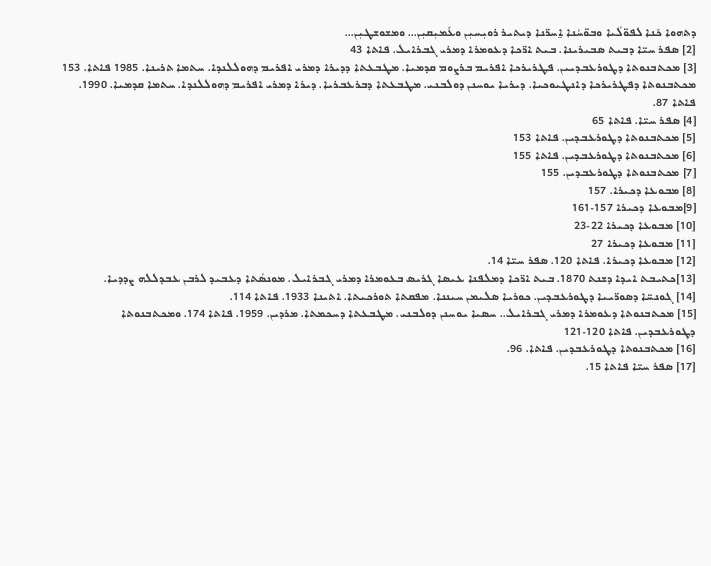ܕܬܗܘܐ ܟܰܢܐ ܠܦܘ̈ܠܳܝܐ ܘܒܘ̈ܚܳܢܐ ܐ̱ܚܪ̈ܢܐ ܕܝܬܝܪ ܪܘܝܼܚܝܼܢ ܘܥܰܡܝܼܩܝܼܢ... ܘܡܫܘܫܛܝܼܢ...
[2] ܣܦܪ ܚܝ̈ܐ ܕܒܝܬ ܣܒܝܪܝܢܐ. ܒܝܬ ܐܪ̈ܟܐ ܕܥܘܡܪܐ ܕܡܪܝ ܓܒܪܐܝܠ. ܦܐܬܐ 43
[3] ܡܟܬܒܢܘܬܐ ܕܛܘܪܥܒܕܝܝܢ. ܦܛܪܝܪܟܐ ܐܦܪܝܡ ܒܪܨܘܡ ܩܕܡܝܐ. ܡܛܒܥܬܐ ܕܕܝܪܐ ܕܡܪܝ ܐܦܪܝܡ ܕܗܘܠܠܢܕܐ. ܚܬܡܐ ܬܪܝܢܐ. 1985 ܦܐܬܐ. 153
ܡܟܬܒܢܘܬܐ ܕܦܛܪܝܪܟܐ ܕܐܢܛܝܘܟܝܐ. ܕܝܪܝܐ ܝܘܚܢܢ ܕܘܠܒܢܝ. ܡܛܒܥܬܐ ܕܒܪܥܒܪܝܐ. ܕܝܪܐ ܕܡܪܝ ܐܦܪܝܡ ܕܗܘܠܠܢܕܐ. ܚܬܡܐ ܩܕܡܝܐ. 1990. ܦܐܬܐ 87.
[4] ܣܦܪ ܚܝ̈ܐ. ܦܐܬܐ 65
[5] ܡܟܬܒܢܘܬܐ ܕܛܘܪܥܒܕܝܢ. ܦܐܬܐ 153
[6] ܡܟܬܒܢܘܬܐ ܕܛܘܪܥܒܕܝܢ. ܦܐܬܐ 155
[7] ܡܟܬܒܢܘܬܐ ܕܛܘܪܥܒܕܝܢ. 155
[8] ܡܒܘܥܐ ܕܟܝܪܐ. 157
[9]ܡܒܘܥܐ ܕܟܝܪܐ 157-161
[10] ܡܒܘܥܐ ܕܟܝܪܐ 22-23
[11] ܡܒܘܥܐ ܕܟܝܪܐ 27
[12] ܡܒܘܥܐ ܕܟܝܪܐ. ܦܐܬܐ 120. ܣܦܪ ܚܝ̈ܐ 14.
[13]ܟܬܝܒܬ ܐܝܕܐ ܕܫܢܬ 1870. ܒܝܬ ܐܪ̈ܟܐ ܕܡܠܦܢܐ ܥܝܣܐ ܓܪܝܣ ܒܥܘܡܪܐ ܕܡܪܝ ܓܒܪܐܝܠ. ܡܘܢܣܳܬܐ ܕܥܒܝܕ ܠܪܒܢ ܥܒܕܠܠܗ ܨܕܕܝܐ.
[14] ܓܘܢܚ̈ܐ ܕܣܘܪ̈ܝܝܐ ܕܛܘܪܥܒܕܝܢ. ܟܘܪܝܐ ܣܠܝܡܢ ܚܝܢܢܐ. ܡܦܩܬܐ ܬܘܪܟܝܬܐ. ܐܬܝܢܐ 1933. ܦܐܬܐ 114.
[15] ܡܟܬܒܢܘܬܐ ܕܥܘܡܪܐ ܕܡܪܝ ܓܒܪܐܝܠ.. ܚܣܝܐ ܝܘܚܢܢ ܕܘܠܒܢܝ. ܡܛܒܥܬܐ ܕܚܟܡܬܐ. ܡܪܕܝܢ. 1959. ܦܐܬܐ 174. ܘܡܟܬܒܢܘܬܐ ܕܛܘܪܥܒܕܝܢ. ܦܐܬܐ 120-121
[16] ܡܟܬܒܢܘܬܐ ܕܛܘܪܥܒܕܝܢ. ܦܐܬܐ. 96.
[17] ܣܦܪ ܚܝ̈ܐ ܦܐܬܐ 15.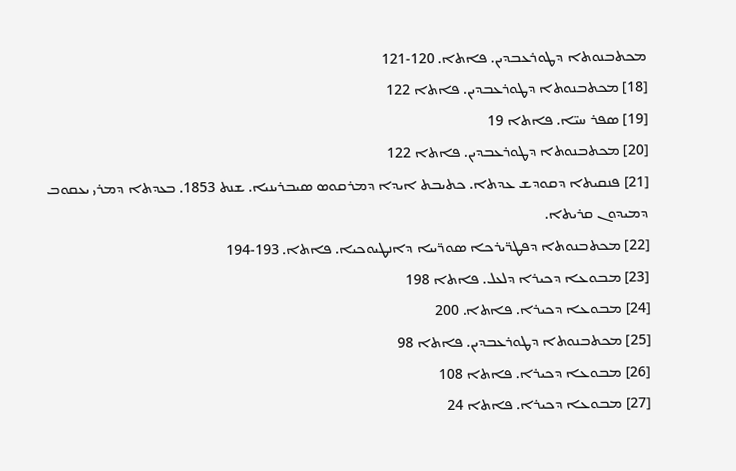ܡܟܬܒܢܘܬܐ ܕܛܘܪܥܒܕܝܢ. ܦܐܬܐ. 120-121
[18] ܡܟܬܒܢܘܬܐ ܕܛܘܪܥܒܕܝܢ. ܦܐܬܐ 122
[19] ܣܦܪ ܚܝ̈ܐ. ܦܐܬܐ 19
[20] ܡܟܬܒܢܘܬܐ ܕܛܘܪܥܒܕܝܢ. ܦܐܬܐ 122
[21] ܦܢܩܝܬܐ ܕܩܘܕܫ ܥܕܬܐ. ܟܬܝܒܬ ܐܝܕܐ ܕܡܪܩܘܣ ܣܝܒܪܝܢܝܐ. ܫܢܬ 1853. ܒܥܕܬܐ ܕܡܪܝ ܝܥܩܘܒ ܕܡܝܕܘܢ ܩܪܝܬܐ.
[22] ܡܟܬܒܢܘܬܐ ܕܦܛܪ̈ܝܪܟܐ ܣܘܪ̈ܝܝܐ ܕܐܢܛܝܘܟܝܐ. ܦܐܬܐ. 193-194
[23] ܡܒܘܥܐ ܕܟܝܪܐ ܕܠܥܠ. ܦܐܬܐ 198
[24] ܡܒܘܥܐ ܕܟܝܪܐ. ܦܐܬܐ. 200
[25] ܡܟܬܒܢܘܬܐ ܕܛܘܪܥܒܕܝܢ. ܦܐܬܐ 98
[26] ܡܒܘܥܐ ܕܟܝܪܐ. ܦܐܬܐ 108
[27] ܡܒܘܥܐ ܕܟܝܪܐ. ܦܐܬܐ 24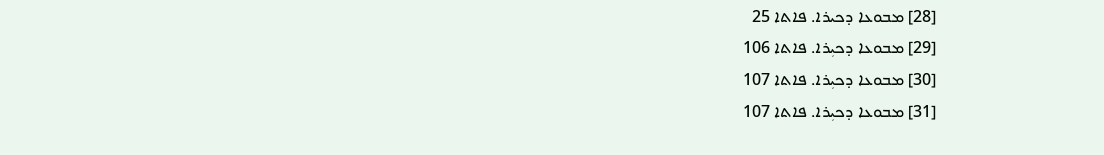[28] ܡܒܘܥܐ ܕܟܝܪܐ. ܦܐܬܐ 25
[29] ܡܒܘܥܐ ܕܟܝܼܪܐ. ܦܐܬܐ 106
[30] ܡܒܘܥܐ ܕܟܝܼܪܐ. ܦܐܬܐ 107
[31] ܡܒܘܥܐ ܕܟܝܼܪܐ. ܦܐܬܐ 107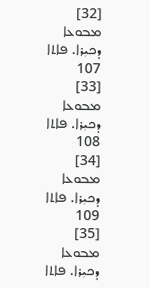[32] ܡܒܘܥܐ ܕܟܝܼܪܐ. ܦܐܬܐ 107
[33] ܡܒܘܥܐ ܕܟܝܼܪܐ. ܦܐܬܐ 108
[34] ܡܒܘܥܐ ܕܟܝܼܪܐ. ܦܐܬܐ 109
[35] ܡܒܘܥܐ ܕܟܝܼܪܐ. ܦܐܬܐ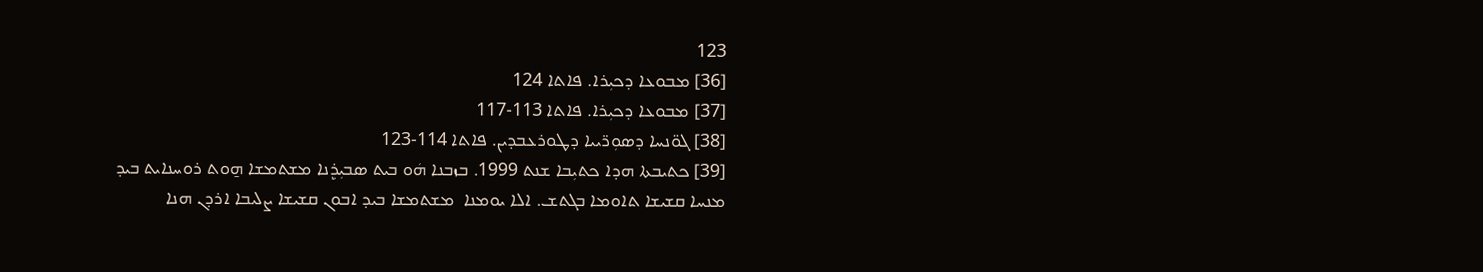123
[36] ܡܒܘܥܐ ܕܟܝܼܪܐ. ܦܐܬܐ 124
[37] ܡܒܘܥܐ ܕܟܝܼܪܐ. ܦܐܬܐ 113-117
[38] ܓܘ̈ܢܚܐ ܕܣܘܼܪ̈ܝܝܐ ܕܛܘܪܥܒܕܝܢ. ܦܐܬܐ 114-123
[39] ܟܬܝܒܬܐ ܗܕܐ ܟܬܝܼܒܐ ܫܢܬ 1999. ܒܙܒܢܐ ܗܿܘ ܒܝܬ ܣܒܝܼܪܷܢܐ ܡܫܬܡܫܐ ܗ̱ܘܬ ܪܘܚܢܐܝܬ ܒܝܕ ܡܢܚܐ ܩܫܝܫܐ ܬܐܘܡܐ ܒܓܬܫ. ܐܠܐ ܝܘܡܢܐ  ܡܫܬܡܫܐ ܒܝܕ ܐܒܘܢ ܩܫܝܫܐ ܨܠܝܒܐ ܐܪܕܢ ܗܢܐ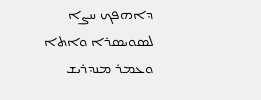ܕܐܗܦܟ ܚܨܐ ܠܣܘܝܣܪܐ ܘܐܬܐ ܘܥܡܪ ܡܢܕܪܝܫ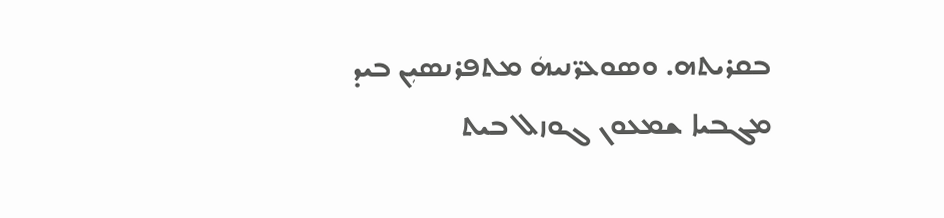ܒܩܪܝܬܗ. ܘܣܘܥܪ̈ܢܝܗܿ ܡܬܦܪܢܣܝܼܢ ܒܝܕ ܡܓܒܝܐ ܫܡܥܘܢ ܓܘܙܠ ܒܝܬ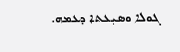ܓܘܠܐ ܘܣܝܼܥܬܐ ܕܥܡܗ.